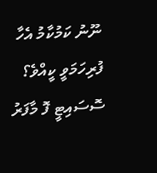ނޫނު ކަމުކާމު އެހާ ފުރިހަމަވީ ކީއްވެ؟
ސޮސައިޓީ ފޮ މާފަރު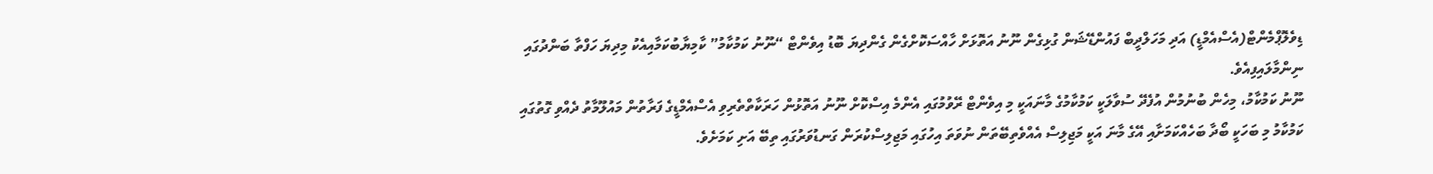ޑިވެލޮޕްމެންޓް(އެސްއެމްޑީ) އަދި މަހަލްދީބް ފައުންޑޭޝަން ގުޅިގެން ނޫނު އަތޮޅަށް ހާއްސަކޮށްގެން ގެންދިޔަ ބޮޑު އިވެންޓް “ނޫނު ކަމުކާމު” ކާމިޔާބުކަމާއިއެކު މިދިޔަ ހަފްތާ ބަންދުގައި ނިންމާލައިފިއެވެ.
ނޫނު ކަމުކާމު، މިހެން ބުނުމުން އުފެދޭ ސުވާލަކީ ކަމުކާމުގެ މާނައަކީ މި އިވެންޓް ރޭވުމުގައި އެންމެ އިސްކޮށް ނޫނު އަތޮޅުން ހަރަކާތްތެރިވި އެސްއެމްޑީގެ ފަރާތުން މައުލޫމާތު ދެއްވި ގޮތުގައި ކަމުކާމު މި ބަހަކީ ބޯދާ ބަހެއްކަމަށާއި އޭގެ މާނަ އަކީ މަޖިލިސް އެއްވެތިބޭތަން ނުވަތަ އިހުގައި މަޖިލިސްކުރަން ގަނޑުވަރުގައި ތިބޭ އަށި ކަމަށެވެ.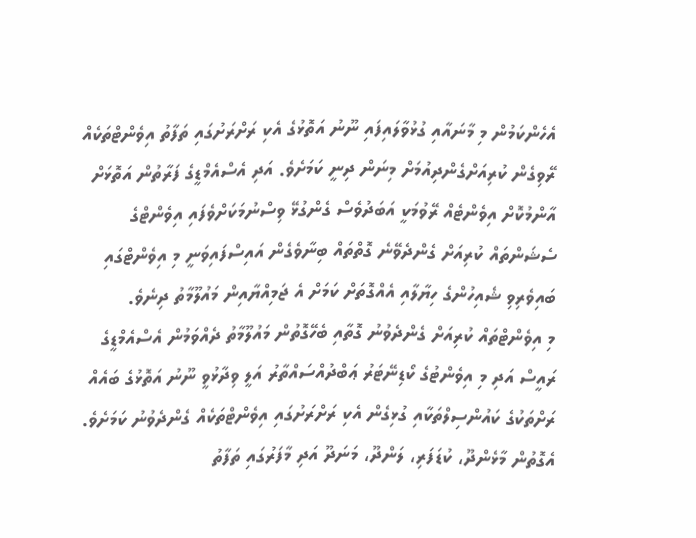އެހެންކަމުން މި މާނައާއި ގުޅުވާލައިފައި ނޫނު އަތޮޅުގެ އެކި ރަށްރަށުގައި ތަފާތު އިވެންޓްތަކެއް ރޭވިގެން ކުރިއަށްގެންދިއުމަށް މިނަން ދިނީ ކަމަށެވެ. އަދި އެސްއެމްޑީގެ ފަރާތުން އަތޮޅަށް އާންމުކޮށް އިވެންޓެއް ރޭވުމަކީ އަބަދުވެސް ގެންގުޅޭ ވިސްނުމަކަށްވެފައި އިވެންޓްގެ ސެޝަންތައް ކުރިއަށް ގެންދެވޭނެ ގޮތްތައް ބިނާވެގެން އައިސްފައިވަނީ މި އިވެންޓްގައި ބައިވެރިވި ޝެއިހުންގެ ހިޔާލާއި އެއްގޮތަށް ކަމަށް އެ ޖަމިއްޔާއިން މައުލޫމާތު ދިނެވެ.
މި އިވެންޓްތައް ކުރިއަށް ގެންދެވުނު ގޮތާއި ބެހޭގޮތުން މައުލޫމާތު ދެއްވަމުން އެސްއެމްޑީގެ ރައީސް އަދި މި އިވެންޓުގެ ކޯޑިނޭޓަރު ޢަބްދުއްސައްތާރު އަލީ ވިދާޅުވީ ނޫނު އަތޮޅުގެ ބައެއް ރަށްތަކުގެ ކައުންސިލްތަކާއި ގުޅިގެން އެކި ރަށްރަށުގައި އިވެންޓްތަކެއް ގެންދެވުނު ކަމަށެވެ. އެގޮތުން މާޅެންދޫ، ކުޑަފަރި، ލަންދޫ، މަނަދޫ އަދި މާފަރުގައި ތަފާތު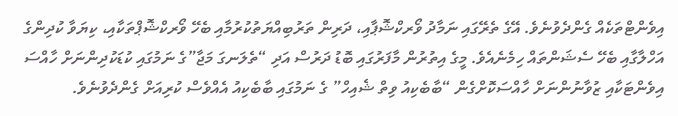އިވެންޓްތަކެއް ގެންދެވުނެވެ. އޭގެ ތެރޭގައި ނަމާދު ވޯރކްޝޮޕާއި، ދަރިން ތަރުބިއްޔަތުކުރުމާއި ބެހޭ ވޯރކްޝޮޕްތަކާއި، ކިޔަވާ ކުދިންގެ އަހްލާގާއި ބެހޭ ސެޝަންތައް ހިމެނެއެވެ. މީގެ އިތުރުން މާފަރުގައި ބޮޑު ދަރުސް އަދި “ތެލަނގަ މަޖާ”ގެ ނަމުގައި ކުޑަކުދިންނަށް ހާއްސަ އިވެންޓަކާއި ޒުވާނުންނަށް ހާއްސަކޮށްގެން “ބާބެކިއު ވިތް ޝެއިހް” ގެ ނަމުގައި ބާބެކިއު އެއްވެސް ކުރިއަށް ގެންދެވުނެވެ.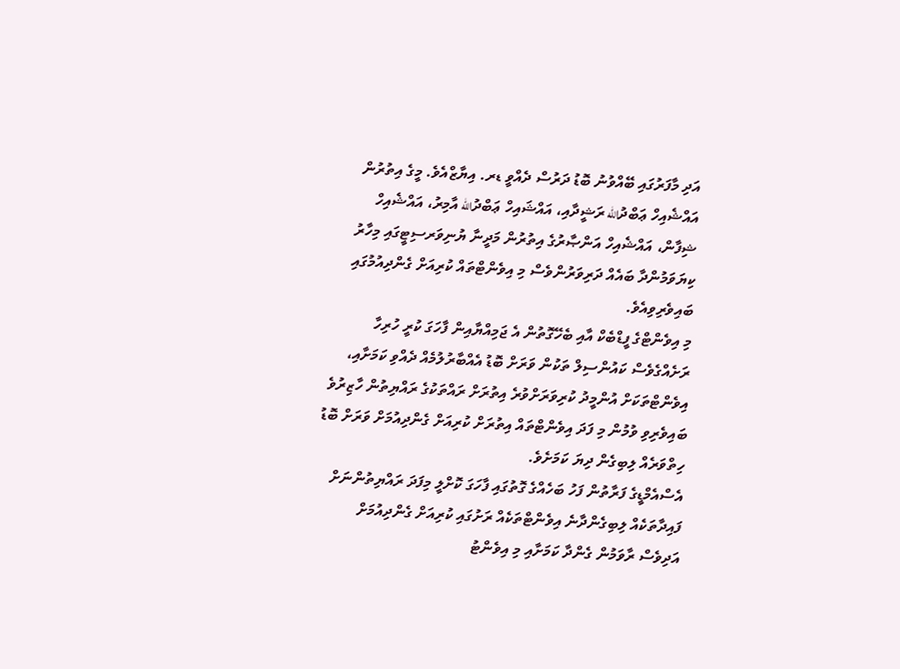އަދި މާފަރުގައި ބޭއްވުނު ބޮޑު ދަރުސް ދެއްވީ ޑރ. އިޔާޒްއެވެ. މީގެ އިތުރުން އައްޝެއިހް ޢަބްދުالله ރަޝީދާއި، އައްޝައިހް ޢަބްދުالله އާމިރު، އައްޝެއިހް ޝިފާން، އައްޝެއިހް އަންޞާރުގެ އިތުރުން މަދީނާ ޔުނިވަރސިޓީގައި މިހާރު ކިޔަވަމުންދާ ބައެއް ދަރިވަރުންވެސް މި އިވެންޓްތައް ކުރިއަށް ގެންދިއުމުގައި ބައިވެރިވިއެވެ.
މި އިވެންޓްގެ ފީޑްބެކް އާއި ބެހޭގޮތުން އެ ޖަމިއްޔާއިން ފާހަގަ ކުރީ ހުރިހާ ރަށެއްގެވެސް ކައުންސިލް ތަކުން ވަރަށް ބޮޑު އެއްބާރުލުމެއް ދެއްވި ކަމަށާއި، އިވެންޓްތަކަށް އުންމީދު ކުރިވަރަށްވުރެ އިތުރަށް ރައްތަކުގެ ރައްޔިތުން ހާޒިރުވެ ބައިވެރިވި ވުމުން މި ފަދަ އިވެންޓްތައް އިތުރަށް ކުރިއަށް ގެންދިއުމަށް ވަރަށް ބޮޑު ހިތްވަރެއް ލިބިގެން ދިޔަ ކަމަށެވެ.
އެސްއެމްޑީގެ ފަރާތުން ފަހު ބަހެއްގެ ގޮތުގައި ފާހަގަ ކޮށްލީ މިފަދަ ރައްޔިތުންނަށް ފައިދާތަކެއް ލިބިގެންދާނެ އިވެންޓްތަކެއް ރަށުގައި ކުރިއަށް ގެންދިއުމަށް އަދިވެސް ރާވަމުން ގެންދާ ކަމަށާއި މި އިވެންޓު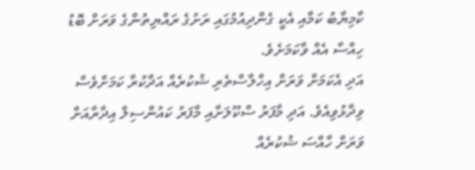ކާމިޔާބު ކަމާއި އެކީ ގެންދިއުމުގައި ރަށުގެ ރައްޔިތުންގެ ވަރަށް ބޮޑު ހިއްސާ އެއް ވާކަމަށެވެ.
އަދި އެކަމަށް ވަރަށް އިހްލާސްތެރި ޝުކުރެއް އަދާކުރާ ކަމަށްވެސް ވިދާޅުވިއެވެ. އަދި މާފަރު ސްކޫލަށާއި މާފަރު ކައުންސިލް އިދާރާއަށް ވަރަށް ހާއްސަ ޝުކުރެއް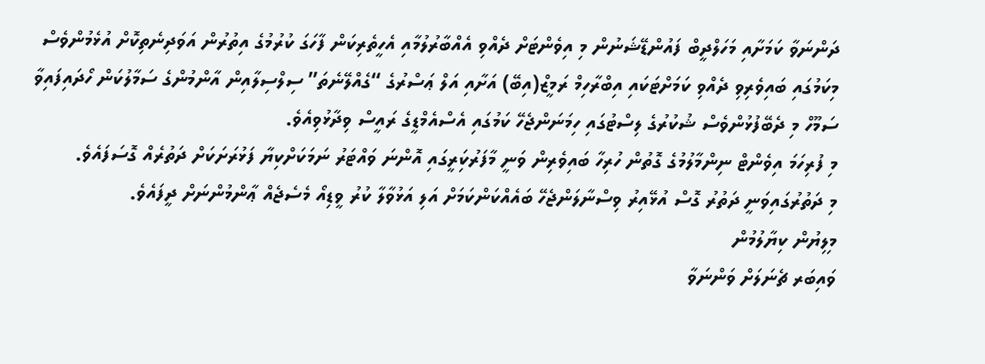ދަންނަވާ ކަމަށާއި މަހަލްދީބް ފައުންޑޭޝަނުން މި އިވެންޓަށް ދެއްވި އެއްބާރުލުމާއި އެހީތެރިކަން ފާހަގަ ކުރުމުގެ އިތުރުން އަވަދިނެތިކޮށް އުޅެމުންވެސް މިކަމުގައި ބައިވެރިވި ދެއްވި ކަމަށްޓަކައި އިބްރާހިމް ރަމީޒް(އިބޭ) އަށާއި އަލް ޢަސްރުގެ “ގެއްލޭނެތަ” ސިލްސިލާއިން އާންމުންގެ ސަމާލުކަން ހޯދައިފައިވާ ސަމޫހް މި ދެބޭފުޅުންވެސް ޝުކުރުގެ ލިސްޓުގައި ހިމަނަންޖެހޭ ކަމުގައި އެސްއެމްޑީގެ ރައީސް ވިދާޅުވިއެވެ.
މި ފުރިހަމަ އިވެންޓް ނިންމާލުމުގެ ގޮތުން ހުރިހާ ބައިވެރިން ވަނީ މާފަރުކަިރީގައި އޮންނަ ވައްޓަރު ނަމަކަށްކިޔާ ފަޅުރަށަކަށް ދަތުރެއް ގޮސަފައެވެ.
މި ދަތުރުގައިވަނީ ދަތުރު ގޮސް އުޅޭއިރު ވިސްނާލަންޖެހޭ ބައެއްކަންކަމަށް އަލި އަޅުވާލާ ކުރު ވީޑިއޯ މެސެޖެއް ޢާންމުންނަށް ދީފައެވެ.
މިލިޔުން ކިޔާލުމުން
ވައިބަރ ޗެނަލަށް ވަންނަވާ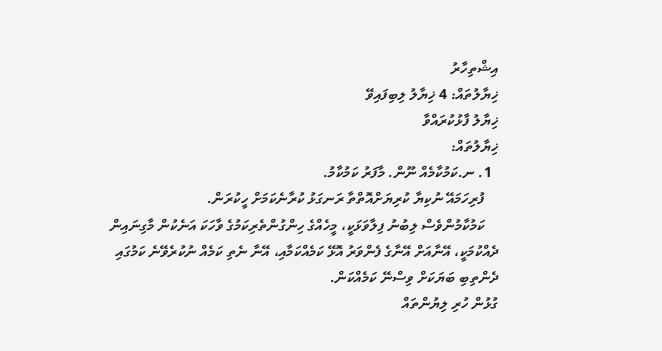އިޝްތިހާރު
ޚިޔާލުތައް: 4 ޚިޔާލު ލިބިފައިވޭ
ޚިޔާލު ފާޅުކުރައްވާ
ޚިޔާލުތައް:
  1. ނ.ކަމުކާމެއް ނޫން. މާފަރު ކަމުކާމު.
    ފުރިހަމައޭ ނުކިޔާ ކުރިޔަށްއޮތްތާ ރަނގަޅު ކުރާނެކަމަށް ހީކުރަން.
    ކަމުކާމުންވެސް ލިބުނު ފިލާވަޅަކީ، މީހެއްގެ ހިންގުންތެރިކަމުގެ ވާހަކަ އަނެކުން މާގިނައިން ދެއްކުމަކީ، އޭނާއަށް އޭނާގެ ފެންވަރު އޮޅޭ ކަމެއްކަމާއި، އޭނާ ނެތި ކަމެއް ނުކުރެވޭނެ ކަމުގައި ދެންތިބި ބަޔަކަށް ވިސްނޭ ކަމެއްކަން.
ގުޅުން ހުރި ލިޔުންތައް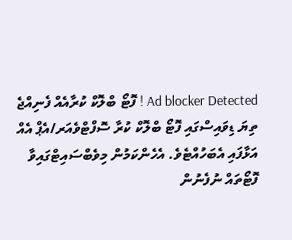Ad blocker Detected ! ފޮޓޯ ބްލޮކް ކުރާއެއް ފެނިއްޖެ
ތިޔަ ޑިވައިސްގައި ފޮޓޯ ބްލޮކް ކުރާ ސޮފްޓްވެއަރ/އެޕް އެއް އަޅާފައި އެބަހުއްޓެވެ. އެހެންކަމުން މިވެބްސައިޓްގައިވާ ފޮޓޯތައް ނުފެނުން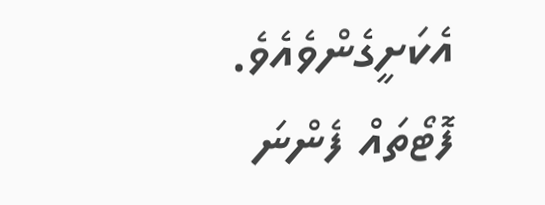އެކަށީގެންވެއެވެ. ފޮޓޯތައް ފެންނަ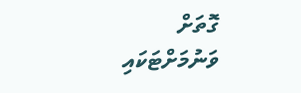ގޮތަށް ވަނުމަށްޓަކައި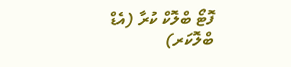ފޮޓޯ ބްލޮކް ކުރާ (އެޑް ބްލޮކަރ)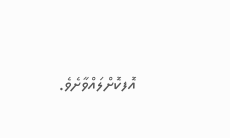އޮފކޮށްލައްވާށެވެ.